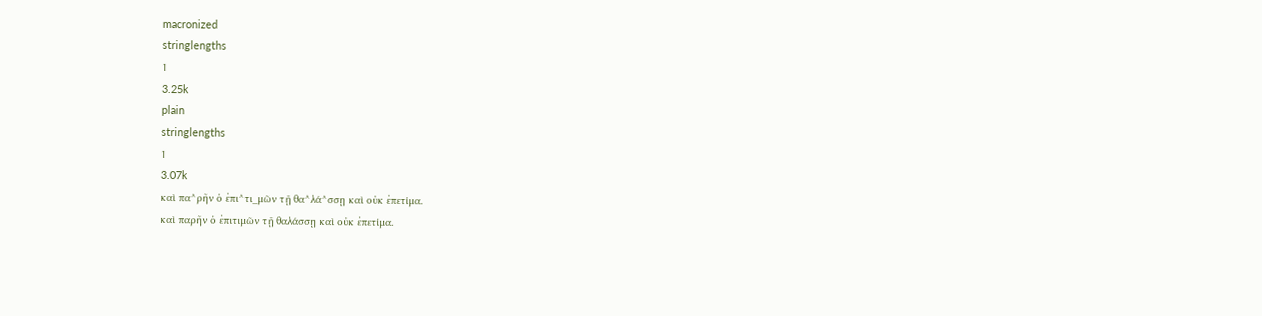macronized
stringlengths
1
3.25k
plain
stringlengths
1
3.07k
καὶ πα^ρῆν ὁ ἐπι^τι_μῶν τῇ θα^λά^σσῃ καὶ οὐκ ἐπετίμα.
καὶ παρῆν ὁ ἐπιτιμῶν τῇ θαλάσσῃ καὶ οὐκ ἐπετίμα.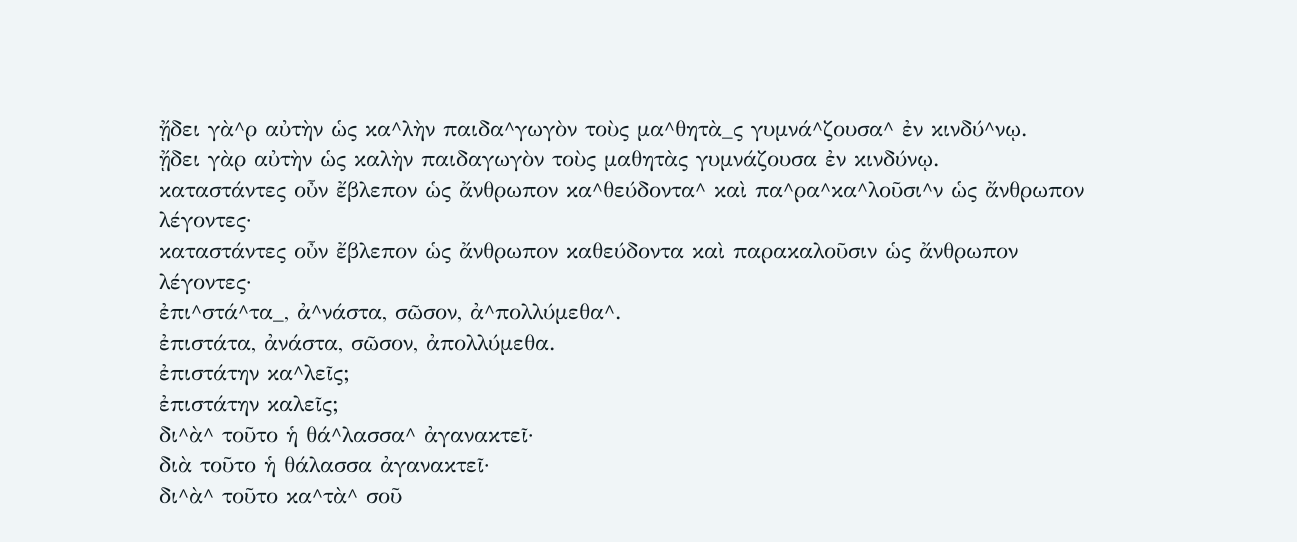ᾔδει γὰ^ρ αὐτὴν ὡς κα^λὴν παιδα^γωγὸν τοὺς μα^θητὰ_ς γυμνά^ζουσα^ ἐν κινδύ^νῳ.
ᾔδει γὰρ αὐτὴν ὡς καλὴν παιδαγωγὸν τοὺς μαθητὰς γυμνάζουσα ἐν κινδύνῳ.
καταστάντες οὖν ἔβλεπον ὡς ἄνθρωπον κα^θεύδοντα^ καὶ πα^ρα^κα^λοῦσι^ν ὡς ἄνθρωπον λέγοντες·
καταστάντες οὖν ἔβλεπον ὡς ἄνθρωπον καθεύδοντα καὶ παρακαλοῦσιν ὡς ἄνθρωπον λέγοντες·
ἐπι^στά^τα_, ἀ^νάστα, σῶσον, ἀ^πολλύμεθα^.
ἐπιστάτα, ἀνάστα, σῶσον, ἀπολλύμεθα.
ἐπιστάτην κα^λεῖς;
ἐπιστάτην καλεῖς;
δι^ὰ^ τοῦτο ἡ θά^λασσα^ ἀγανακτεῖ·
διὰ τοῦτο ἡ θάλασσα ἀγανακτεῖ·
δι^ὰ^ τοῦτο κα^τὰ^ σοῦ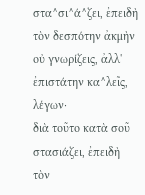στα^σι^ά^ζει, ἐπειδὴ τὸν δεσπότην ἀκμὴν οὐ γνωρίζεις, ἀλλ' ἐπιστάτην κα^λεῖς, λέγων·
διὰ τοῦτο κατὰ σοῦ στασιάζει, ἐπειδὴ τὸν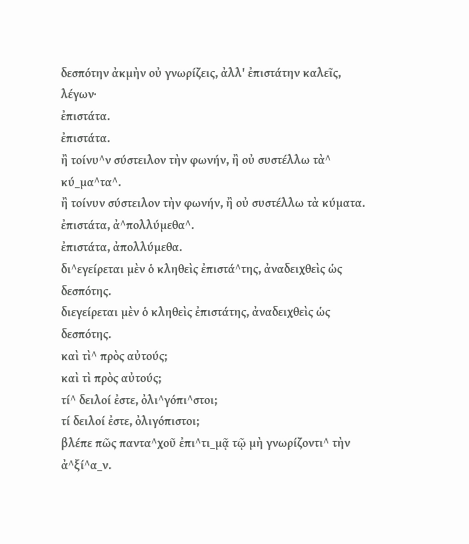δεσπότην ἀκμὴν οὐ γνωρίζεις, ἀλλ' ἐπιστάτην καλεῖς, λέγων·
ἐπιστάτα.
ἐπιστάτα.
ἢ τοίνυ^ν σύστειλον τὴν φωνήν, ἢ οὐ συστέλλω τὰ^ κύ_μα^τα^.
ἢ τοίνυν σύστειλον τὴν φωνήν, ἢ οὐ συστέλλω τὰ κύματα.
ἐπιστάτα, ἀ^πολλύμεθα^.
ἐπιστάτα, ἀπολλύμεθα.
δι^εγείρεται μὲν ὁ κληθεὶς ἐπιστά^της, ἀναδειχθεὶς ὡς δεσπότης.
διεγείρεται μὲν ὁ κληθεὶς ἐπιστάτης, ἀναδειχθεὶς ὡς δεσπότης.
καὶ τὶ^ πρὸς αὐτούς;
καὶ τὶ πρὸς αὐτούς;
τί^ δειλοί ἐστε, ὀλι^γόπι^στοι;
τί δειλοί ἐστε, ὀλιγόπιστοι;
βλέπε πῶς παντα^χοῦ ἐπι^τι_μᾷ τῷ μὴ γνωρίζοντι^ τὴν ἀ^ξί^α_ν.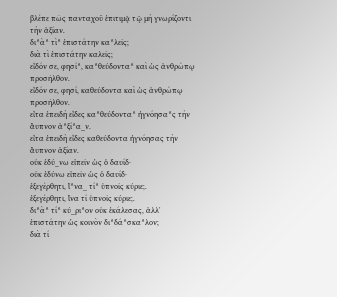βλέπε πῶς πανταχοῦ ἐπιτιμᾷ τῷ μὴ γνωρίζοντι τὴν ἀξίαν.
δι^ὰ^ τὶ^ ἐπιστάτην κα^λεῖς;
διὰ τὶ ἐπιστάτην καλεῖς;
εἶδόν σε, φησί^, κα^θεύδοντα^ καὶ ὡς ἀνθρώπῳ προσῆλθον.
εἶδόν σε, φησί, καθεύδοντα καὶ ὡς ἀνθρώπῳ προσῆλθον.
εἶτα ἐπειδὴ εἶδες κα^θεύδοντα^ ἠγνόησα^ς τὴν ἄυπνον ἀ^ξί^α_ν.
εἶτα ἐπειδὴ εἶδες καθεύδοντα ἠγνόησας τὴν ἄυπνον ἀξίαν.
οὐκ ἐδύ_νω εἰπεῖν ὡς ὁ δαυίδ·
οὐκ ἐδύνω εἰπεῖν ὡς ὁ δαυίδ·
ἐξεγέρθητι, ἵ^να_ τί^ ὑπνοῖς κύριε;.
ἐξεγέρθητι, ἵνα τί ὑπνοῖς κύριε;.
δι^ὰ^ τί^ κύ_ρι^ον οὐκ ἐκάλεσας, ἀλλ' ἐπιστάτην ὡς κοινὸν δι^δά^σκα^λον;
διὰ τί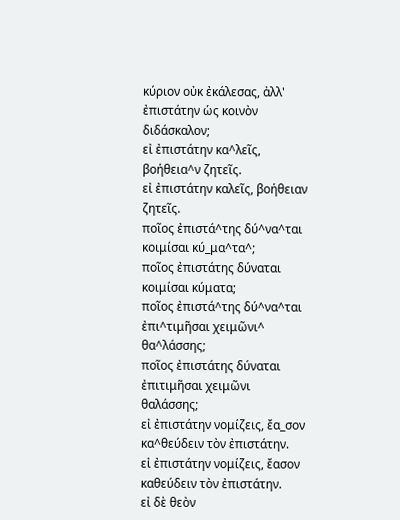κύριον οὐκ ἐκάλεσας, ἀλλ' ἐπιστάτην ὡς κοινὸν διδάσκαλον;
εἰ ἐπιστάτην κα^λεῖς, βοήθεια^ν ζητεῖς.
εἰ ἐπιστάτην καλεῖς, βοήθειαν ζητεῖς.
ποῖος ἐπιστά^της δύ^να^ται κοιμίσαι κύ_μα^τα^;
ποῖος ἐπιστάτης δύναται κοιμίσαι κύματα;
ποῖος ἐπιστά^της δύ^να^ται ἐπι^τιμῆσαι χειμῶνι^ θα^λάσσης;
ποῖος ἐπιστάτης δύναται ἐπιτιμῆσαι χειμῶνι θαλάσσης;
εἰ ἐπιστάτην νομίζεις, ἔα_σον κα^θεύδειν τὸν ἐπιστάτην.
εἰ ἐπιστάτην νομίζεις, ἔασον καθεύδειν τὸν ἐπιστάτην.
εἰ δὲ θεὸν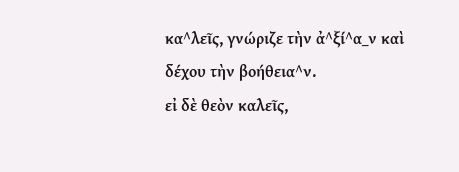κα^λεῖς, γνώριζε τὴν ἀ^ξί^α_ν καὶ δέχου τὴν βοήθεια^ν.
εἰ δὲ θεὸν καλεῖς,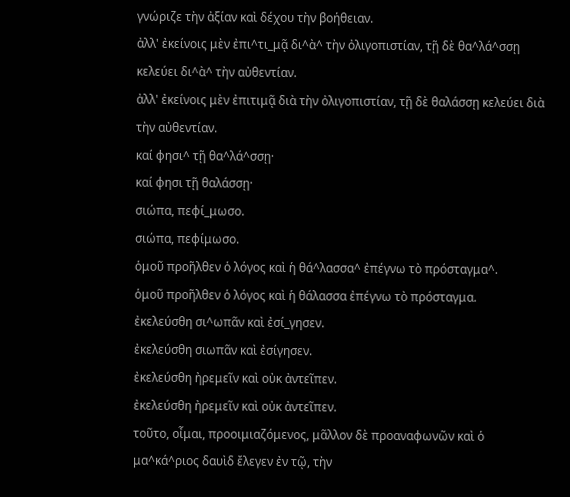γνώριζε τὴν ἀξίαν καὶ δέχου τὴν βοήθειαν.
ἀλλ' ἐκείνοις μὲν ἐπι^τι_μᾷ δι^ὰ^ τὴν ὀλιγοπιστίαν, τῇ δὲ θα^λά^σσῃ κελεύει δι^ὰ^ τὴν αὐθεντίαν.
ἀλλ' ἐκείνοις μὲν ἐπιτιμᾷ διὰ τὴν ὀλιγοπιστίαν, τῇ δὲ θαλάσσῃ κελεύει διὰ τὴν αὐθεντίαν.
καί φησι^ τῇ θα^λά^σσῃ·
καί φησι τῇ θαλάσσῃ·
σιώπα, πεφί_μωσο.
σιώπα, πεφίμωσο.
ὁμοῦ προῆλθεν ὁ λόγος καὶ ἡ θά^λασσα^ ἐπέγνω τὸ πρόσταγμα^.
ὁμοῦ προῆλθεν ὁ λόγος καὶ ἡ θάλασσα ἐπέγνω τὸ πρόσταγμα.
ἐκελεύσθη σι^ωπᾶν καὶ ἐσί_γησεν.
ἐκελεύσθη σιωπᾶν καὶ ἐσίγησεν.
ἐκελεύσθη ἠρεμεῖν καὶ οὐκ ἀντεῖπεν.
ἐκελεύσθη ἠρεμεῖν καὶ οὐκ ἀντεῖπεν.
τοῦτο, οἶμαι, προοιμιαζόμενος, μᾶλλον δὲ προαναφωνῶν καὶ ὁ μα^κά^ριος δαυὶδ ἔλεγεν ἐν τῷ, τὴν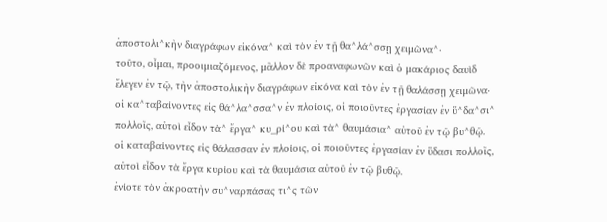ἀποστολι^κὴν διαγράφων εἰκόνα^ καὶ τὸν ἐν τῇ θα^λά^σσῃ χειμῶνα^·
τοῦτο, οἶμαι, προοιμιαζόμενος, μᾶλλον δὲ προαναφωνῶν καὶ ὁ μακάριος δαυὶδ ἔλεγεν ἐν τῷ, τὴν ἀποστολικὴν διαγράφων εἰκόνα καὶ τὸν ἐν τῇ θαλάσσῃ χειμῶνα·
οἱ κα^ταβαίνοντες εἰς θά^λα^σσα^ν ἐν πλοίοις, οἱ ποιοῦντες ἐργασίαν ἐν ὕ^δα^σι^ πολλοῖς, αὐτοὶ εἶδον τὰ^ ἔργα^ κυ_ρί^ου καὶ τὰ^ θαυμάσια^ αὐτοῦ ἐν τῷ βυ^θῷ.
οἱ καταβαίνοντες εἰς θάλασσαν ἐν πλοίοις, οἱ ποιοῦντες ἐργασίαν ἐν ὕδασι πολλοῖς, αὐτοὶ εἶδον τὰ ἔργα κυρίου καὶ τὰ θαυμάσια αὐτοῦ ἐν τῷ βυθῷ.
ἐνίοτε τὸν ἀκροατὴν συ^ναρπάσας τι^ς τῶν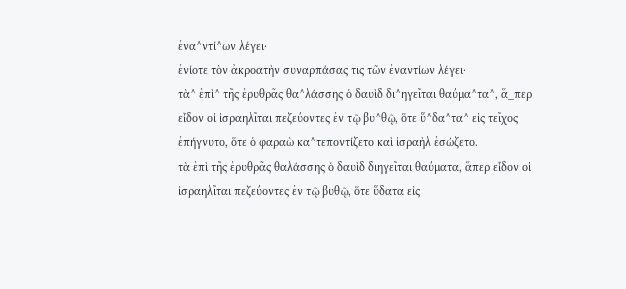ἐνα^ντί^ων λέγει·
ἐνίοτε τὸν ἀκροατὴν συναρπάσας τις τῶν ἐναντίων λέγει·
τὰ^ ἐπὶ^ τῆς ἐρυθρᾶς θα^λάσσης ὁ δαυὶδ δι^ηγεῖται θαύμα^τα^, ἅ_περ εἶδον οἱ ἰσραηλῖται πεζεύοντες ἐν τῷ βυ^θῷ, ὅτε ὕ^δα^τα^ εἰς τεῖχος ἐπήγνυτο, ὅτε ὁ φαραὼ κα^τεποντίζετο καὶ ἰσραὴλ ἐσώζετο.
τὰ ἐπὶ τῆς ἐρυθρᾶς θαλάσσης ὁ δαυὶδ διηγεῖται θαύματα, ἅπερ εἶδον οἱ ἰσραηλῖται πεζεύοντες ἐν τῷ βυθῷ, ὅτε ὕδατα εἰς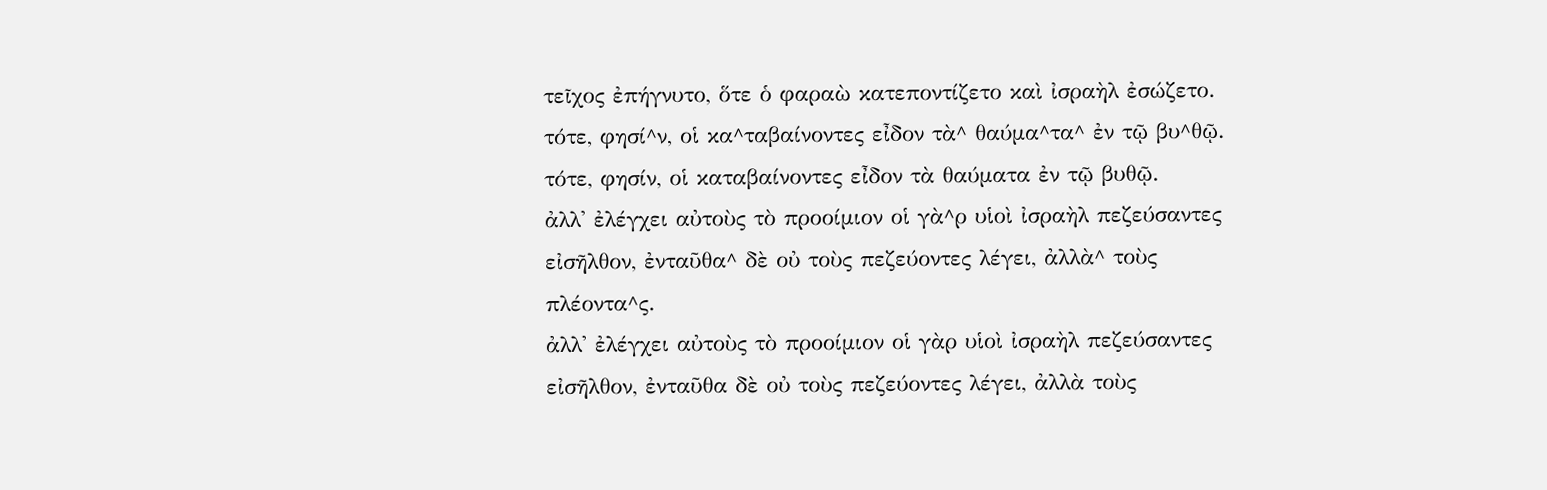τεῖχος ἐπήγνυτο, ὅτε ὁ φαραὼ κατεποντίζετο καὶ ἰσραὴλ ἐσώζετο.
τότε, φησί^ν, οἱ κα^ταβαίνοντες εἶδον τὰ^ θαύμα^τα^ ἐν τῷ βυ^θῷ.
τότε, φησίν, οἱ καταβαίνοντες εἶδον τὰ θαύματα ἐν τῷ βυθῷ.
ἀλλ' ἐλέγχει αὐτοὺς τὸ προοίμιον οἱ γὰ^ρ υἱοὶ ἰσραὴλ πεζεύσαντες εἰσῆλθον, ἐνταῦθα^ δὲ οὐ τοὺς πεζεύοντες λέγει, ἀλλὰ^ τοὺς πλέοντα^ς.
ἀλλ' ἐλέγχει αὐτοὺς τὸ προοίμιον οἱ γὰρ υἱοὶ ἰσραὴλ πεζεύσαντες εἰσῆλθον, ἐνταῦθα δὲ οὐ τοὺς πεζεύοντες λέγει, ἀλλὰ τοὺς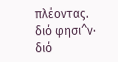πλέοντας.
διό φησι^ν·
διό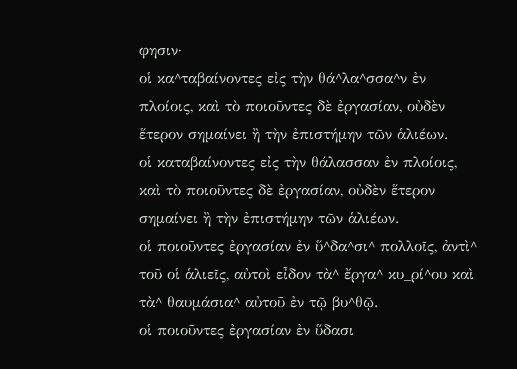φησιν·
οἱ κα^ταβαίνοντες εἰς τὴν θά^λα^σσα^ν ἐν πλοίοις, καὶ τὸ ποιοῦντες δὲ ἐργασίαν, οὐδὲν ἕτερον σημαίνει ἢ τὴν ἐπιστήμην τῶν ἁλιέων.
οἱ καταβαίνοντες εἰς τὴν θάλασσαν ἐν πλοίοις, καὶ τὸ ποιοῦντες δὲ ἐργασίαν, οὐδὲν ἕτερον σημαίνει ἢ τὴν ἐπιστήμην τῶν ἁλιέων.
οἱ ποιοῦντες ἐργασίαν ἐν ὕ^δα^σι^ πολλοῖς, ἀντὶ^ τοῦ οἱ ἁλιεῖς, αὐτοὶ εἶδον τὰ^ ἔργα^ κυ_ρί^ου καὶ τὰ^ θαυμάσια^ αὐτοῦ ἐν τῷ βυ^θῷ.
οἱ ποιοῦντες ἐργασίαν ἐν ὕδασι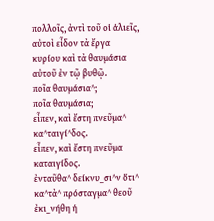πολλοῖς, ἀντὶ τοῦ οἱ ἁλιεῖς, αὐτοὶ εἶδον τὰ ἔργα κυρίου καὶ τὰ θαυμάσια αὐτοῦ ἐν τῷ βυθῷ.
ποῖα θαυμάσια^;
ποῖα θαυμάσια;
εἶπεν, καὶ ἔστη πνεῦμα^ κα^ταιγί^δος.
εἶπεν, καὶ ἔστη πνεῦμα καταιγίδος.
ἐνταῦθα^ δείκνυ_σι^ν ὅτι^ κα^τὰ^ πρόσταγμα^ θεοῦ ἐκι_νήθη ἡ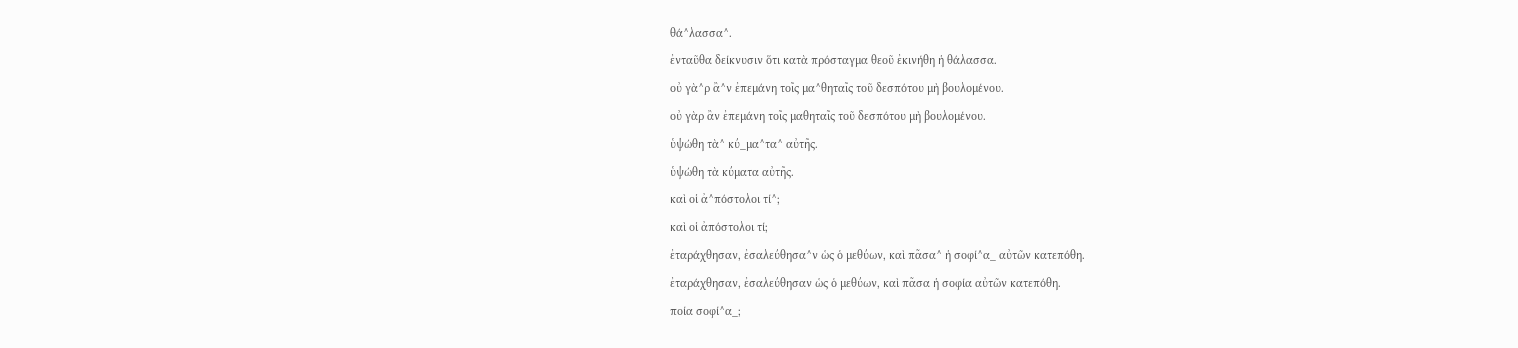θά^λασσα^.
ἐνταῦθα δείκνυσιν ὅτι κατὰ πρόσταγμα θεοῦ ἐκινήθη ἡ θάλασσα.
οὐ γὰ^ρ ἂ^ν ἐπεμάνη τοῖς μα^θηταῖς τοῦ δεσπότου μὴ βουλομένου.
οὐ γὰρ ἂν ἐπεμάνη τοῖς μαθηταῖς τοῦ δεσπότου μὴ βουλομένου.
ὑψώθη τὰ^ κύ_μα^τα^ αὐτῆς.
ὑψώθη τὰ κύματα αὐτῆς.
καὶ οἱ ἀ^πόστολοι τί^;
καὶ οἱ ἀπόστολοι τί;
ἐταράχθησαν, ἐσαλεύθησα^ν ὡς ὁ μεθύων, καὶ πᾶσα^ ἡ σοφί^α_ αὐτῶν κατεπόθη.
ἐταράχθησαν, ἐσαλεύθησαν ὡς ὁ μεθύων, καὶ πᾶσα ἡ σοφία αὐτῶν κατεπόθη.
ποία σοφί^α_;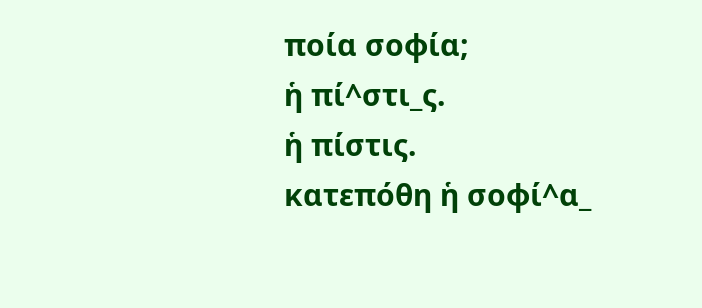ποία σοφία;
ἡ πί^στι_ς.
ἡ πίστις.
κατεπόθη ἡ σοφί^α_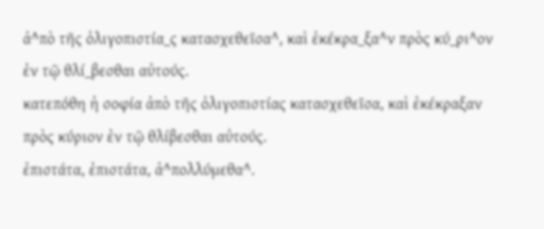ἀ^πὸ τῆς ὀλιγοπιστία_ς κατασχεθεῖσα^, καὶ ἐκέκρα_ξα^ν πρὸς κύ_ρι^ον ἐν τῷ θλί_βεσθαι αὐτούς.
κατεπόθη ἡ σοφία ἀπὸ τῆς ὀλιγοπιστίας κατασχεθεῖσα, καὶ ἐκέκραξαν πρὸς κύριον ἐν τῷ θλίβεσθαι αὐτούς.
ἐπιστάτα, ἐπιστάτα, ἀ^πολλύμεθα^.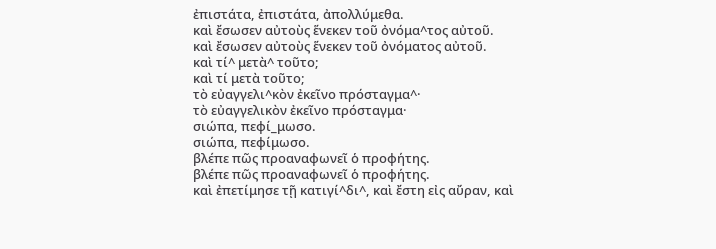ἐπιστάτα, ἐπιστάτα, ἀπολλύμεθα.
καὶ ἔσωσεν αὐτοὺς ἕνεκεν τοῦ ὀνόμα^τος αὐτοῦ.
καὶ ἔσωσεν αὐτοὺς ἕνεκεν τοῦ ὀνόματος αὐτοῦ.
καὶ τί^ μετὰ^ τοῦτο;
καὶ τί μετὰ τοῦτο;
τὸ εὐαγγελι^κὸν ἐκεῖνο πρόσταγμα^·
τὸ εὐαγγελικὸν ἐκεῖνο πρόσταγμα·
σιώπα, πεφί_μωσο.
σιώπα, πεφίμωσο.
βλέπε πῶς προαναφωνεῖ ὁ προφήτης.
βλέπε πῶς προαναφωνεῖ ὁ προφήτης.
καὶ ἐπετίμησε τῇ κατιγί^δι^, καὶ ἔστη εἰς αὔραν, καὶ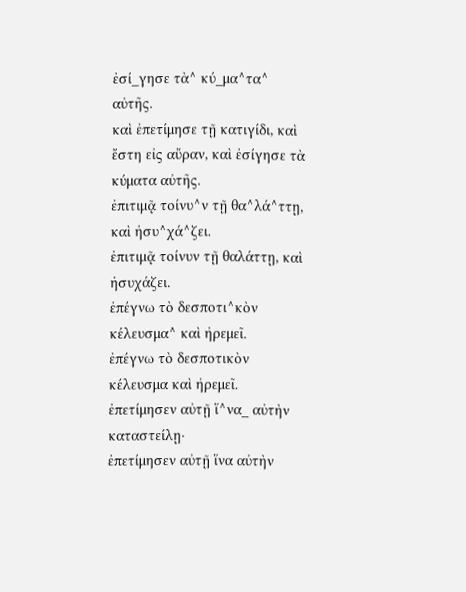ἐσί_γησε τὰ^ κύ_μα^τα^ αὐτῆς.
καὶ ἐπετίμησε τῇ κατιγίδι, καὶ ἔστη εἰς αὔραν, καὶ ἐσίγησε τὰ κύματα αὐτῆς.
ἐπιτιμᾷ τοίνυ^ν τῇ θα^λά^ττῃ, καὶ ἡσυ^χά^ζει.
ἐπιτιμᾷ τοίνυν τῇ θαλάττῃ, καὶ ἡσυχάζει.
ἐπέγνω τὸ δεσποτι^κὸν κέλευσμα^ καὶ ἠρεμεῖ.
ἐπέγνω τὸ δεσποτικὸν κέλευσμα καὶ ἠρεμεῖ.
ἐπετίμησεν αὐτῇ ἵ^να_ αὐτὴν καταστείλῃ·
ἐπετίμησεν αὐτῇ ἵνα αὐτὴν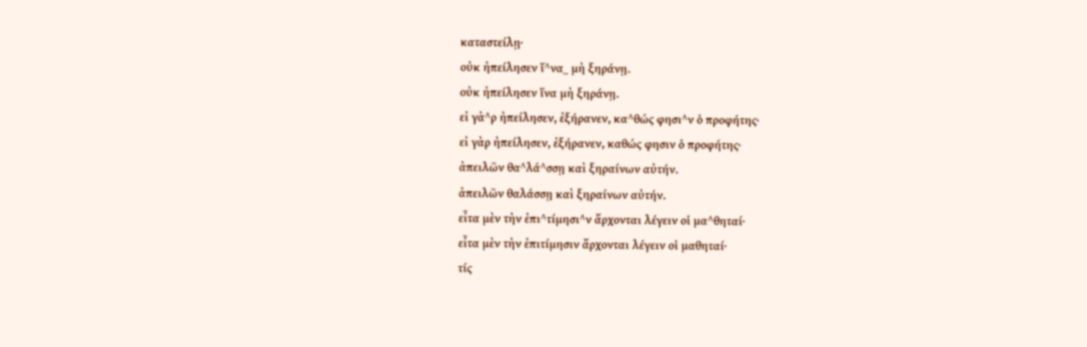καταστείλῃ·
οὐκ ἠπείλησεν ἵ^να_ μὴ ξηράνῃ.
οὐκ ἠπείλησεν ἵνα μὴ ξηράνῃ.
εἰ γὰ^ρ ἠπείλησεν, ἐξήρανεν, κα^θώς φησι^ν ὁ προφήτης·
εἰ γὰρ ἠπείλησεν, ἐξήρανεν, καθώς φησιν ὁ προφήτης·
ἀπειλῶν θα^λά^σσῃ καὶ ξηραίνων αὐτήν.
ἀπειλῶν θαλάσσῃ καὶ ξηραίνων αὐτήν.
εἶτα μὲν τὴν ἐπι^τίμησι^ν ἄρχονται λέγειν οἱ μα^θηταί·
εἶτα μὲν τὴν ἐπιτίμησιν ἄρχονται λέγειν οἱ μαθηταί·
τίς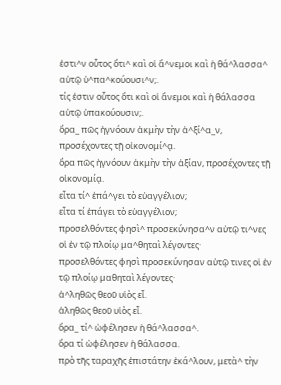ἐστι^ν οὗτος ὅτι^ καὶ οἱ ἄ^νεμοι καὶ ἡ θά^λασσα^ αὐτῷ ὑ^πα^κούουσι^ν;.
τίς ἐστιν οὗτος ὅτι καὶ οἱ ἄνεμοι καὶ ἡ θάλασσα αὐτῷ ὑπακούουσιν;.
ὅρα_ πῶς ἠγνόουν ἀκμὴν τὴν ἀ^ξί^α_ν, προσέχοντες τῇ οἰκονομί^ᾳ.
ὅρα πῶς ἠγνόουν ἀκμὴν τὴν ἀξίαν, προσέχοντες τῇ οἰκονομίᾳ.
εἶτα τί^ ἐπά^γει τὸ εὐαγγέλιον;
εἶτα τί ἐπάγει τὸ εὐαγγέλιον;
προσελθόντες φησὶ^ προσεκύνησα^ν αὐτῷ τι^νες οἱ ἐν τῷ πλοίῳ μα^θηταὶ λέγοντες·
προσελθόντες φησὶ προσεκύνησαν αὐτῷ τινες οἱ ἐν τῷ πλοίῳ μαθηταὶ λέγοντες·
ἀ^ληθῶς θεοῦ υἱὸς εἶ.
ἀληθῶς θεοῦ υἱὸς εἶ.
ὅρα_ τί^ ὠφέλησεν ἡ θά^λασσα^.
ὅρα τί ὠφέλησεν ἡ θάλασσα.
πρὸ τῆς ταραχῆς ἐπιστάτην ἐκά^λουν, μετὰ^ τὴν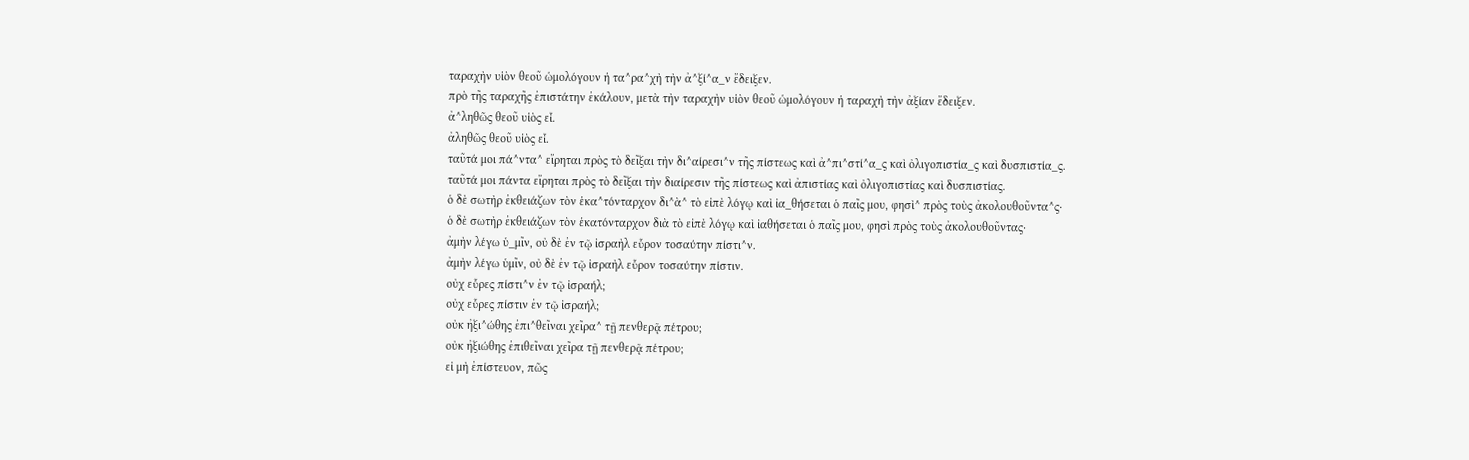ταραχὴν υἱὸν θεοῦ ὡμολόγουν ἡ τα^ρα^χὴ τὴν ἀ^ξί^α_ν ἔδειξεν.
πρὸ τῆς ταραχῆς ἐπιστάτην ἐκάλουν, μετὰ τὴν ταραχὴν υἱὸν θεοῦ ὡμολόγουν ἡ ταραχὴ τὴν ἀξίαν ἔδειξεν.
ἀ^ληθῶς θεοῦ υἱὸς εἶ.
ἀληθῶς θεοῦ υἱὸς εἶ.
ταῦτά μοι πά^ντα^ εἴρηται πρὸς τὸ δεῖξαι τὴν δι^αίρεσι^ν τῆς πίστεως καὶ ἀ^πι^στί^α_ς καὶ ὀλιγοπιστία_ς καὶ δυσπιστία_ς.
ταῦτά μοι πάντα εἴρηται πρὸς τὸ δεῖξαι τὴν διαίρεσιν τῆς πίστεως καὶ ἀπιστίας καὶ ὀλιγοπιστίας καὶ δυσπιστίας.
ὁ δὲ σωτὴρ ἐκθειάζων τὸν ἑκα^τόνταρχον δι^ὰ^ τὸ εἰπὲ λόγῳ καὶ ἰα_θήσεται ὁ παῖς μου, φησὶ^ πρὸς τοὺς ἀκολουθοῦντα^ς·
ὁ δὲ σωτὴρ ἐκθειάζων τὸν ἑκατόνταρχον διὰ τὸ εἰπὲ λόγῳ καὶ ἰαθήσεται ὁ παῖς μου, φησὶ πρὸς τοὺς ἀκολουθοῦντας·
ἀμὴν λέγω ὑ_μῖν, οὐ δὲ ἐν τῷ ἰσραὴλ εὗρον τοσαύτην πίστι^ν.
ἀμὴν λέγω ὑμῖν, οὐ δὲ ἐν τῷ ἰσραὴλ εὗρον τοσαύτην πίστιν.
οὐχ εὗρες πίστι^ν ἐν τῷ ἰσραήλ;
οὐχ εὗρες πίστιν ἐν τῷ ἰσραήλ;
οὐκ ἠξι^ώθης ἐπι^θεῖναι χεῖρα^ τῇ πενθερᾷ πέτρου;
οὐκ ἠξιώθης ἐπιθεῖναι χεῖρα τῇ πενθερᾷ πέτρου;
εἰ μὴ ἐπίστευον, πῶς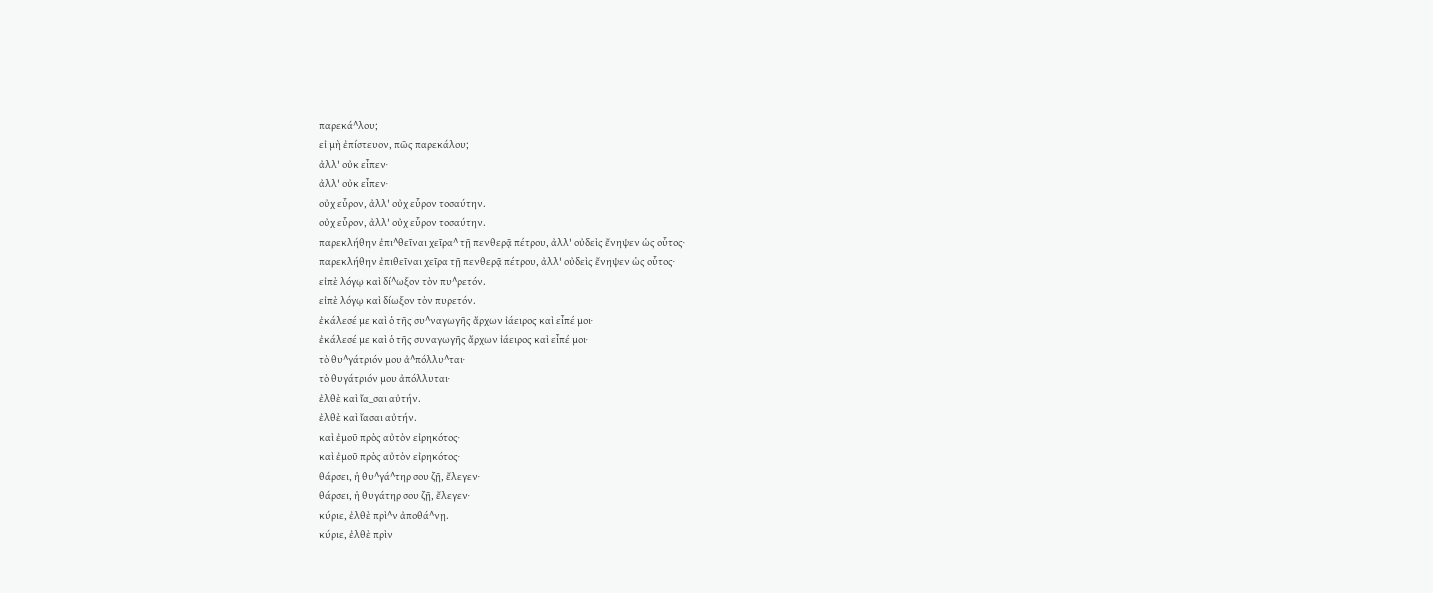παρεκά^λου;
εἰ μὴ ἐπίστευον, πῶς παρεκάλου;
ἀλλ' οὐκ εἶπεν·
ἀλλ' οὐκ εἶπεν·
οὐχ εὗρον, ἀλλ' οὐχ εὗρον τοσαύτην.
οὐχ εὗρον, ἀλλ' οὐχ εὗρον τοσαύτην.
παρεκλήθην ἐπι^θεῖναι χεῖρα^ τῇ πενθερᾷ πέτρου, ἀλλ' οὐδεὶς ἔνηψεν ὡς οὗτος·
παρεκλήθην ἐπιθεῖναι χεῖρα τῇ πενθερᾷ πέτρου, ἀλλ' οὐδεὶς ἔνηψεν ὡς οὗτος·
εἰπὲ λόγῳ καὶ δί^ωξον τὸν πυ^ρετόν.
εἰπὲ λόγῳ καὶ δίωξον τὸν πυρετόν.
ἐκάλεσέ με καὶ ὁ τῆς συ^ναγωγῆς ἄρχων ἰάειρος καὶ εἶπέ μοι·
ἐκάλεσέ με καὶ ὁ τῆς συναγωγῆς ἄρχων ἰάειρος καὶ εἶπέ μοι·
τὸ θυ^γάτριόν μου ἀ^πόλλυ^ται·
τὸ θυγάτριόν μου ἀπόλλυται·
ἐλθὲ καὶ ἴα_σαι αὐτήν.
ἐλθὲ καὶ ἴασαι αὐτήν.
καὶ ἐμοῦ πρὸς αὐτὸν εἰρηκότος·
καὶ ἐμοῦ πρὸς αὐτὸν εἰρηκότος·
θάρσει, ἡ θυ^γά^τηρ σου ζῇ, ἔλεγεν·
θάρσει, ἡ θυγάτηρ σου ζῇ, ἔλεγεν·
κύριε, ἐλθὲ πρὶ^ν ἀποθά^νῃ.
κύριε, ἐλθὲ πρὶν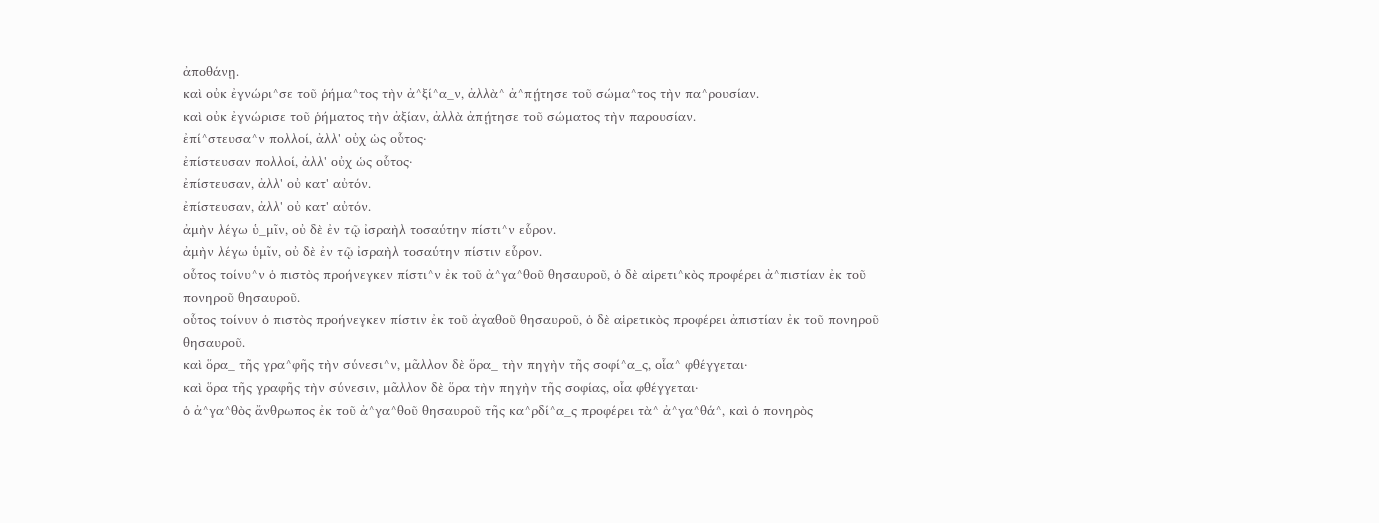ἀποθάνῃ.
καὶ οὐκ ἐγνώρι^σε τοῦ ῥήμα^τος τὴν ἀ^ξί^α_ν, ἀλλὰ^ ἀ^πῄτησε τοῦ σώμα^τος τὴν πα^ρουσίαν.
καὶ οὐκ ἐγνώρισε τοῦ ῥήματος τὴν ἀξίαν, ἀλλὰ ἀπῄτησε τοῦ σώματος τὴν παρουσίαν.
ἐπί^στευσα^ν πολλοί, ἀλλ' οὐχ ὡς οὗτος·
ἐπίστευσαν πολλοί, ἀλλ' οὐχ ὡς οὗτος·
ἐπίστευσαν, ἀλλ' οὐ κατ' αὐτόν.
ἐπίστευσαν, ἀλλ' οὐ κατ' αὐτόν.
ἀμὴν λέγω ὑ_μῖν, οὐ δὲ ἐν τῷ ἰσραὴλ τοσαύτην πίστι^ν εὗρον.
ἀμὴν λέγω ὑμῖν, οὐ δὲ ἐν τῷ ἰσραὴλ τοσαύτην πίστιν εὗρον.
οὗτος τοίνυ^ν ὁ πιστὸς προήνεγκεν πίστι^ν ἐκ τοῦ ἀ^γα^θοῦ θησαυροῦ, ὁ δὲ αἱρετι^κὸς προφέρει ἀ^πιστίαν ἐκ τοῦ πονηροῦ θησαυροῦ.
οὗτος τοίνυν ὁ πιστὸς προήνεγκεν πίστιν ἐκ τοῦ ἀγαθοῦ θησαυροῦ, ὁ δὲ αἱρετικὸς προφέρει ἀπιστίαν ἐκ τοῦ πονηροῦ θησαυροῦ.
καὶ ὅρα_ τῆς γρα^φῆς τὴν σύνεσι^ν, μᾶλλον δὲ ὅρα_ τὴν πηγὴν τῆς σοφί^α_ς, οἷα^ φθέγγεται·
καὶ ὅρα τῆς γραφῆς τὴν σύνεσιν, μᾶλλον δὲ ὅρα τὴν πηγὴν τῆς σοφίας, οἷα φθέγγεται·
ὁ ἀ^γα^θὸς ἄνθρωπος ἐκ τοῦ ἀ^γα^θοῦ θησαυροῦ τῆς κα^ρδί^α_ς προφέρει τὰ^ ἀ^γα^θά^, καὶ ὁ πονηρὸς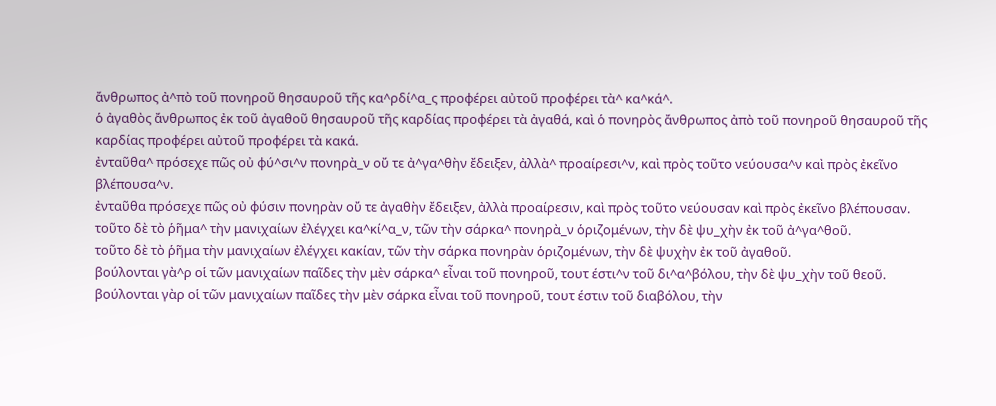ἄνθρωπος ἀ^πὸ τοῦ πονηροῦ θησαυροῦ τῆς κα^ρδί^α_ς προφέρει αὐτοῦ προφέρει τὰ^ κα^κά^.
ὁ ἀγαθὸς ἄνθρωπος ἐκ τοῦ ἀγαθοῦ θησαυροῦ τῆς καρδίας προφέρει τὰ ἀγαθά, καὶ ὁ πονηρὸς ἄνθρωπος ἀπὸ τοῦ πονηροῦ θησαυροῦ τῆς καρδίας προφέρει αὐτοῦ προφέρει τὰ κακά.
ἐνταῦθα^ πρόσεχε πῶς οὐ φύ^σι^ν πονηρὰ_ν οὔ τε ἀ^γα^θὴν ἔδειξεν, ἀλλὰ^ προαίρεσι^ν, καὶ πρὸς τοῦτο νεύουσα^ν καὶ πρὸς ἐκεῖνο βλέπουσα^ν.
ἐνταῦθα πρόσεχε πῶς οὐ φύσιν πονηρὰν οὔ τε ἀγαθὴν ἔδειξεν, ἀλλὰ προαίρεσιν, καὶ πρὸς τοῦτο νεύουσαν καὶ πρὸς ἐκεῖνο βλέπουσαν.
τοῦτο δὲ τὸ ῥῆμα^ τὴν μανιχαίων ἐλέγχει κα^κί^α_ν, τῶν τὴν σάρκα^ πονηρὰ_ν ὁριζομένων, τὴν δὲ ψυ_χὴν ἐκ τοῦ ἀ^γα^θοῦ.
τοῦτο δὲ τὸ ῥῆμα τὴν μανιχαίων ἐλέγχει κακίαν, τῶν τὴν σάρκα πονηρὰν ὁριζομένων, τὴν δὲ ψυχὴν ἐκ τοῦ ἀγαθοῦ.
βούλονται γὰ^ρ οἱ τῶν μανιχαίων παῖδες τὴν μὲν σάρκα^ εἶναι τοῦ πονηροῦ, τουτ έστι^ν τοῦ δι^α^βόλου, τὴν δὲ ψυ_χὴν τοῦ θεοῦ.
βούλονται γὰρ οἱ τῶν μανιχαίων παῖδες τὴν μὲν σάρκα εἶναι τοῦ πονηροῦ, τουτ έστιν τοῦ διαβόλου, τὴν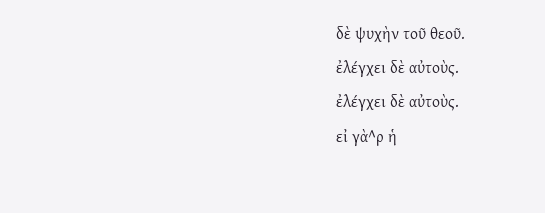δὲ ψυχὴν τοῦ θεοῦ.
ἐλέγχει δὲ αὐτοὺς.
ἐλέγχει δὲ αὐτοὺς.
εἰ γὰ^ρ ἡ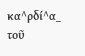κα^ρδί^α_ τοῦ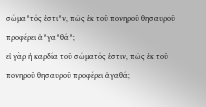σώμα^τός ἐστι^ν, πῶς ἐκ τοῦ πονηροῦ θησαυροῦ προφέρει ἀ^γα^θά^;
εἰ γὰρ ἡ καρδία τοῦ σώματός ἐστιν, πῶς ἐκ τοῦ πονηροῦ θησαυροῦ προφέρει ἀγαθά;